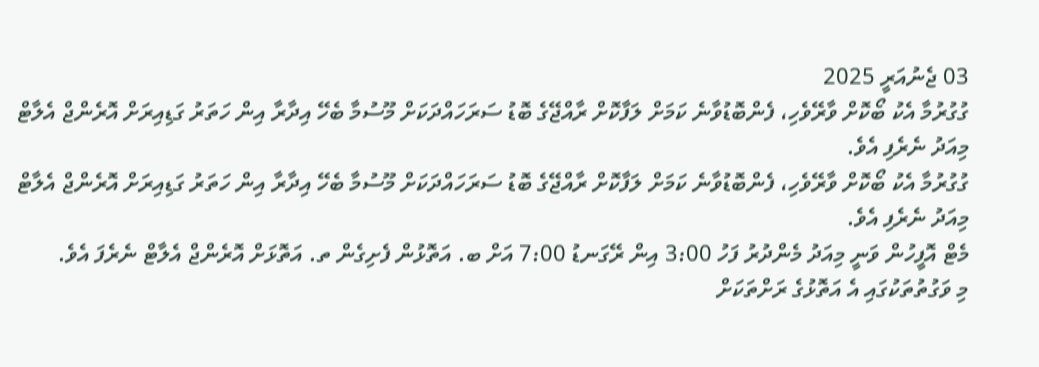03 ޖެނުއަރީ 2025
ގުގުރުމާ އެކު ބޯކޮށް ވާރޭވެހި، ފެންބޮޑުވާނެ ކަމަށް ލަފާކޮށް ރާއްޖޭގެ ބޮޑު ސަރަހައްދަކަށް މޫސުމާ ބެހޭ އިދާރާ އިން ހަތަރު ގަޑިއިރަށް އޮރެންޖް އެލާޓް މިއަދު ނެރެފި އެވެ.
ގުގުރުމާ އެކު ބޯކޮށް ވާރޭވެހި، ފެންބޮޑުވާނެ ކަމަށް ލަފާކޮށް ރާއްޖޭގެ ބޮޑު ސަރަހައްދަކަށް މޫސުމާ ބެހޭ އިދާރާ އިން ހަތަރު ގަޑިއިރަށް އޮރެންޖް އެލާޓް މިއަދު ނެރެފި އެވެ.
މެޓް އޮފީހުން ވަނީ މިއަދު މެންދުރު ފަހު 3:00 އިން ރޭގަނޑު 7:00 އަށް ބ. އަތޮޅުން ފެށިގެން ތ. އަތޮޅަށް އޮރެންޖް އެލާޓް ނެރެފަ އެވެ.
މި ވަގުތުތަކުގައި އެ އަތޮޅުގެ ރަށްތަކަށް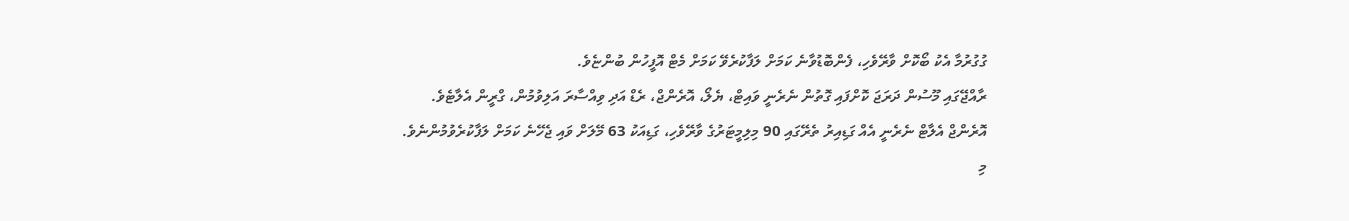ގުގުރުމާ އެކު ބޯކޮށް ވާރޭވެހި، ފެންބޮޑުވާނެ ކަމަށް ލަފާކުރެވޭ ކަމަށް މެޓް އޮފީހުން ބުންޏެވެ.
ރާއްޖޭގައި މޫސުން ދަރަޖަ ކޮށްފައި ގޮތުން ނެރެނީ ވައިޓް، ޔެލޯ، އޮރެންޖް، ރެޑް އަދި ވިއްސާރަ އަލިވުމުން، ގްރީން އެލާޓެވެ.
އޮރެންޖް އެލާޓް ނެރެނީ އެއް ގަޑިއިރު ތެރޭގައި 90 މިލިމީޓަރުގެ ވާރޭވެހި، ގަޑިއަކު 63 މޭލަށް ވައި ޖެހޭނެ ކަމަށް ލަފާކުރެވުމުންނެވެ.
މި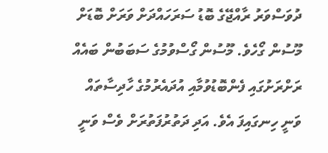ދުވަސްވަރު ރާއްޖޭގެ ބޮޑު ސަރަހައްދަށް ވަރަށް ބޮޑަށް މޫސުން ގޯހެވެ. މޫސުން ގޯސްވުމުގެ ސަބަބުން ބައެއް ރަށްރަށުގައި ފެންބޮޑުވުމާއި އުދައެރުމުގެ ހާދިސާތައް ވަނީ ހިނގައިފަ އެވެ. އަދި ދަތުރުފަތުރަށް ވެސް ވަނީ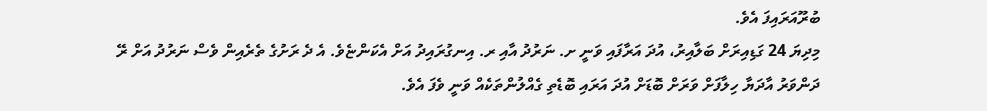ބުރޫއަރައިފަ އެވެ.
މިދިޔަ 24 ގަޑިއިރަށް ބަލާއިރު، އުދަ އަރާފައި ވަނީ ށ. ނަރުދު އާއި ރ. އިނގުރައިދު އަށް އެކަންޏެވެ. އެ ދެ ރަށުގެ ތެރެއިން ވެސް ނަރުދު އަށް ރޭ ދަންވަރު އާދަޔާ ހިލާފަށް ވަރަށް ބޮޑަށް އުދަ އަރައި ބޮޑެތި ގެއްލުންތަކެއް ވަނީ ވެފަ އެވެ.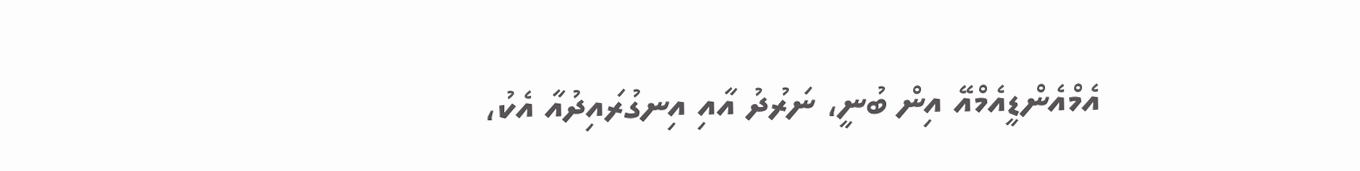އެމްއެންޑީއެމްއޭ އިން ބުނީ، ނަރުދު އާއި އިނގުރައިދުއާ އެކު،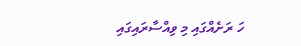ހަ ރަށެއްގައި މި ވިއްސާރައިގައި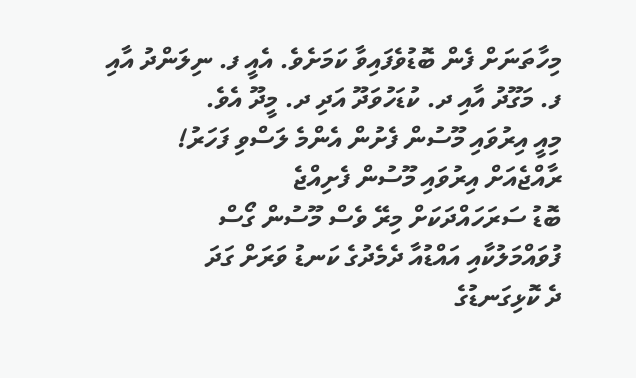މިހާތަނަށް ފެން ބޮޑުވެފައިވާ ކަމަށެވެ. އެއީ ފ. ނިލަންދު އާއި ފ. މަގޫދު އާއި ދ. ކުޑަހުވަދޫ އަދި ދ. މީދޫ އެވެ.
މިއީ އިރުވައި މޫސުން ފެށުން އެންމެ ލަސްވި ފަހަރު!
ރާއްޖެއަށް އިރުވައި މޫސުން ފެށިއްޖެ
ބޮޑު ސަރަހައްދަކަށް މިރޭ ވެސް މޫސުން ގޯސް
ފުވައްމަލުކާއި އައްޑުއާ ދެމެދުގެ ކަނޑު ވަރަށް ގަދަ
ދެ ކޮޅިގަނޑުގެ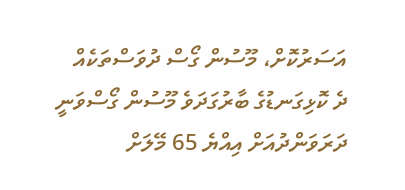އަސަރުކޮށް، މޫސުން ގޯސް ދުވަސްތަކެއް
ދެ ކޮޅިގަނޑުގެ ބާރުގަދަވެ މޫސުން ގޯސްވަނީ
ދަރަވަންދުއަށް އިއްޔެ 65 މޭލަށް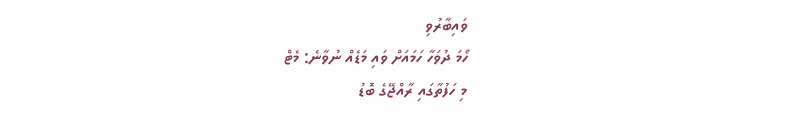ވައިބާރުވި
ހޯމަ ދުވަހާ ހަމައަށް ވައި މަޑެއް ނުވާނެ: މެޓް
މި ހަފުތާގައި ރާއްޖޭގެ ބޮޑު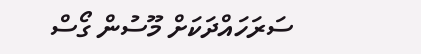ސަރަހައްދަކަށް މޫސުން ގޯސް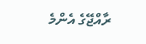ރާއްޖޭގެ އެންމެ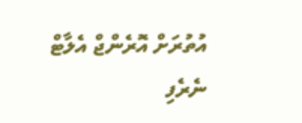އުތުރަށް އޮރެންޖް އެލާޓް ނެރެފި